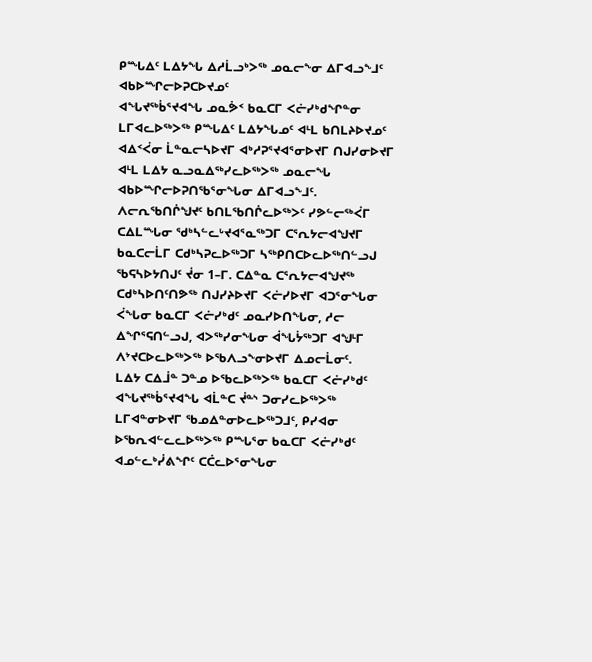ᑭᙵᐃᑦ ᒪᐃᔭᖓ ᐃᓱᒫᓗᒃᐳᖅ ᓄᓇᓕᖕᓂ ᐃᒥᐊᓗᖕᒧᑦ ᐊᑲᐅᙱᓕᐅᕈᑕᐅᔪᓄᑦ
ᐊᖓᔪᖅᑳᕐᔪᐊᖓ ᓄᓇᕘᑉ ᑲᓇᑕᒥ ᐸᓖᓯᒃᑯᖏᓐᓂ ᒪᒥᐊᓚᐅᖅᐳᖅ ᑭᙵᐃᑦ ᒪᐃᔭᖓᓄᑦ ᐊᒻᒪ ᑲᑎᒪᔨᐅᔪᓄᑦ ᐊᐃᑉᐹᓂ ᒫᓐᓇᓕᓴᐅᔪᒥ ᐊᒃᓱᕈᕐᔪᐊᕐᓂᐅᔪᒥ ᑎᒍᓯᓂᐅᔪᒥ ᐊᒻᒪ ᒪᐃᔭ ᓇᓗᓇᐃᖅᓯᓚᐅᖅᐳᖅ ᓄᓇᓕᖓ ᐊᑲᐅᙱᓕᐅᕈᑎᖃᕐᓂᖓᓂ ᐃᒥᐊᓗᖕᒧᑦ.
ᐱᓕᕆᖃᑎᒌᖑᔪᑦ ᑲᑎᒪᖃᑎᒌᓚᐅᖅᐳᑦ ᓯᕗᓪᓕᖅᐹᒥ ᑕᐃᒪᙵᓂ ᖁᒃᓴᓪᓚᒡᔪᐊᕐᓇᖅᑐᒥ ᑕᕐᕆᔭᓕᐊᖑᔪᒥ ᑲᓇᑕᓕᒫᒥ ᑕᑯᒃᓴᕈᓚᐅᖅᑐᒥ ᓴᖅᑭᑎᑕᐅᓚᐅᖅᑎᓪᓗᒍ ᖃᕋᓴᐅᔭᑎᒍᑦ ᔫᓂ 1–ᒥ. ᑕᐃᓐᓇ ᑕᕐᕆᔭᓕᐊᖑᔪᖅ ᑕᑯᒃᓴᐅᑎᑦᑎᕗᖅ ᑎᒍᓯᔨᐅᔪᒥ ᐸᓖᓯᐅᔪᒥ ᐊᑐᕐᓂᖓᓂ ᐹᖓᓂ ᑲᓇᑕᒥ ᐸᓖᓯᒃᑯᑦ ᓄᓇᓯᐅᑎᖓᓂ, ᓱᓕ ᐃᖏᕐᕋᑎᓪᓗᒍ, ᐊᐳᖅᓯᓂᖓᓂ ᐋᖓᔮᖅᑐᒥ ᐊᖑᒻᒥ ᐱᔾᔪᑕᐅᓚᐅᖅᐳᖅ ᐅᖃᐱᓗᖕᓂᐅᔪᒥ ᐃᓄᓕᒫᓂᑦ.
ᒪᐃᔭ ᑕᐃᒨᓐ ᑐᓐᓄ ᐅᖃᓚᐅᖅᐳᖅ ᑲᓇᑕᒥ ᐸᓖᓯᒃᑯᑦ ᐊᖓᔪᖅᑳᕐᔪᐊᖓ ᐊᒫᓐᑕ ᔫᓐᔅ ᑐᓂᓯᓚᐅᖅᐳᖅ ᒪᒥᐊᓐᓂᐅᔪᒥ ᖃᓄᐃᓐᓂᐅᓚᐅᖅᑐᒧᑦ, ᑭᓯᐊᓂ ᐅᖃᕆᐊᓪᓚᓚᐅᖅᐳᖅ ᑭᙵᕐᓂ ᑲᓇᑕᒥ ᐸᓖᓯᒃᑯᑦ ᐊᓄᓪᓚᒃᓰᕕᖏᑦ ᑕᑖᓚᐅᕐᓂᖓᓂ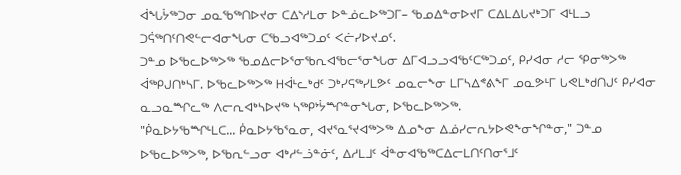ᐋᖓᔮᖅᑐᓂ ᓄᓇᖃᖅᑎᐅᔪᓂ ᑕᐃᔅᓱᒪᓂ ᐅᓐᓅᓚᐅᖅᑐᒥ– ᖃᓄᐃᓐᓂᐅᔪᒥ ᑕᐃᒪᐃᒐᔪᒃᑐᒥ ᐊᒻᒪᓗ ᑐᕌᖅᑎᑦᑎᕙᓪᓕᐊᓂᖓᓂ ᑕᖃᓗᐊᖅᑐᓄᑦ ᐸᓖᓯᐅᔪᓄᑦ.
ᑐᓐᓄ ᐅᖃᓚᐅᖅᐳᖅ ᖃᓄᐃᓕᐅᕐᓂᖃᕆᐊᖃᓕᕐᓂᖓᓂ ᐃᒥᐊᓗᓗᐊᖃᑦᑕᖅᑐᓄᑦ, ᑭᓯᐊᓂ ᓱᓕ ᕿᓂᖅᐳᖅ ᐋᖅᑭᒍᑎᒃᓴᒥ. ᐅᖃᓚᐅᖅᐳᖅ ᕼᐋᒻᓚᒃᑯᑦ ᑐᒃᓯᕋᖅᓯᒪᕗᑦ ᓄᓇᓕᖕᓂ ᒪᒥᓴᐃᕝᕕᖕᒥ ᓄᓇᕗᒻᒥ ᒐᕙᒪᒃᑯᑎᒍᑦ ᑭᓯᐊᓂ ᓇᓗᓇᙱᓚᖅ ᐱᓕᕆᐊᒃᓴᐅᔪᖅ ᓴᖅᑭᔾᔮᙱᓐᓂᖓᓂ, ᐅᖃᓚᐅᖅᐳᖅ.
"ᑮᓇᐅᔭᖃᙱᒻᒪᑕ... ᑮᓇᐅᔭᖃᕐᓇᓂ, ᐊᔪᕐᓇᕐᔪᐊᖅᐳᖅ ᐃᓄᖕᓂ ᐃᓅᓯᓕᕆᔭᐅᕙᖕᓂᖏᓐᓂ," ᑐᓐᓄ ᐅᖃᓚᐅᖅᐳᖅ, ᐅᖃᕆᓪᓗᓂ ᐊᒃᓱᓪᓘᓐᓃᑦ, ᐃᓱᒪᒧᑦ ᐋᓐᓂᐊᖃᖅᑕᐃᓕᒪᑎᑦᑎᓂᕐᒧᑦ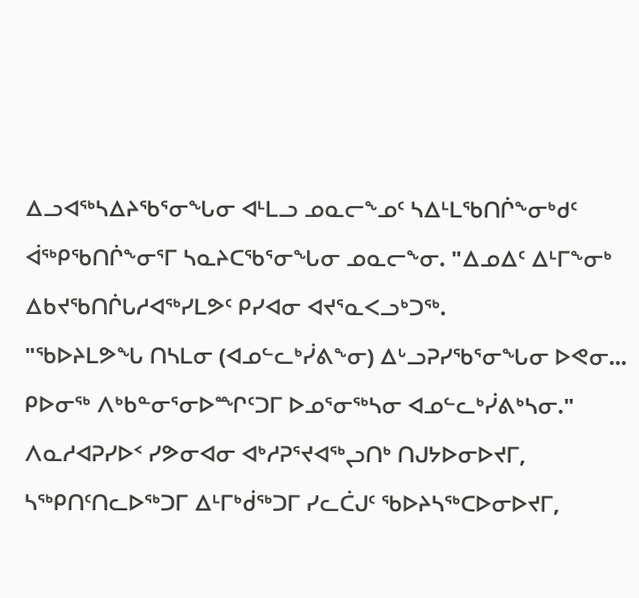ᐃᓗᐊᖅᓴᐃᔨᖃᕐᓂᖓᓂ ᐊᒻᒪᓗ ᓄᓇᓕᖕᓄᑦ ᓴᐃᒻᒪᖃᑎᒌᖕᓂᒃᑯᑦ ᐋᖅᑭᖃᑎᒌᖕᓂᕐᒥ ᓴᓇᔨᑕᖃᕐᓂᖓᓂ ᓄᓇᓕᖕᓂ. "ᐃᓄᐃᑦ ᐃᒻᒥᖕᓂᒃ ᐃᑲᔪᖃᑎᒌᒐᓱᐊᖅᓯᒪᕗᑦ ᑭᓯᐊᓂ ᐊᔪᕐᓇᐸᓗᒃᑐᖅ.
"ᖃᐅᔨᒪᕗᖓ ᑎᓴᒪᓂ (ᐊᓄᓪᓚᒃᓰᕕᖕᓂ) ᐃᒡᓗᕈᓯᖃᕐᓂᖓᓂ ᐅᕙᓂ... ᑭᐅᓂᖅ ᐱᒃᑲᓐᓂᕐᓂᐅᙱᑦᑐᒥ ᐅᓄᕐᓂᖅᓴᓂ ᐊᓄᓪᓚᒃᓰᕕᒃᓴᓂ."
ᐱᓇᓱᐊᕈᓯᐅᑉ ᓯᕗᓂᐊᓂ ᐊᒃᓱᕈᕐᔪᐊᖅᖢᑎᒃ ᑎᒍᔭᐅᓂᐅᔪᒥ, ᓴᖅᑭᑎᑦᑎᓚᐅᖅᑐᒥ ᐃᒻᒥᒃᑰᖅᑐᒥ ᓯᓚᑖᒍᑦ ᖃᐅᔨᓴᖅᑕᐅᓂᐅᔪᒥ,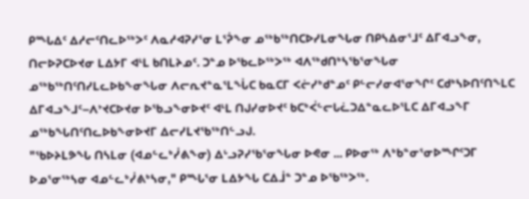ᑭᙵᐃᑦ ᐃᓱᓕᑦᑎᓚᐅᖅᐳᑦ ᐱᓇᓱᐊᕈᓯᕐᓂ ᒪᕐᕉᖕᓂ ᓄᖅᑲᖅᑎᑕᐅᓯᒪᓂᖓᓂ ᑎᑭᓴᐃᓂᕐᒧᑦ ᐃᒥᐊᓗᖕᓂ, ᑎᓕᐅᕈᑕᐅᔪᓂ ᒪᐃᔭᒥ ᐊᒻᒪ ᑲᑎᒪᔨᓄᑦ. ᑐᓐᓄ ᐅᖃᓚᐅᖅᐳᖅ ᐊᐱᖅᑯᑎᒃᓴᖃᕐᓂᖓᓂ ᓄᖅᑲᖅᑎᑦᑎᓯᒪᓚᐅᑲᖕᓂᖓᓂ ᐱᓕᕆᔪᓐᓇᕐᒪᖔᑕ ᑲᓇᑕᒥ ᐸᓖᓯᒃᑯᓐᓄᑦ ᑭᓪᓕᓯᓂᐊᕐᓂᖏᑦ ᑕᑯᒃᓴᐅᑎᑦᑎᖕᒪᑕ ᐃᒥᐊᓗᖕᒧᑦ–ᐱᔾᔪᑕᐅᔪᓂ ᐅᖃᓗᖕᓂᐅᔪᑦ ᐊᒻᒪ ᑎᒍᓯᓂᐅᔪᑦ ᑲᑕᒃᐹᓪᓕᒐᓛᑐᐃᓐᓇᓚᐅᕐᒪᑕ ᐃᒥᐊᓗᖕᒥ ᓄᖅᑲᖓᑎᑦᑎᓚᐅᑲᖕᓂᐅᔪᒥ ᐃᓕᓯᒪᔪᖃᖅᑎᓪᓗᒍ.
"ᖃᐅᔨᒪᕗᖓ ᑎᓴᒪᓂ (ᐊᓄᓪᓚᒃᓰᕕᖕᓂ) ᐃᒡᓗᕈᓯᖃᕐᓂᖓᓂ ᐅᕙᓂ ... ᑭᐅᓂᖅ ᐱᒃᑲᓐᓂᕐᓂᐅᙱᑦᑐᒥ ᐅᓄᕐᓂᖅᓴᓂ ᐊᓄᓪᓚᒃᓰᕕᒃᓴᓂ," ᑭᙵᕐᓂ ᒪᐃᔭᖓ ᑕᐃᒨᓐ ᑐᓐᓄ ᐅᖃᖅᐳᖅ.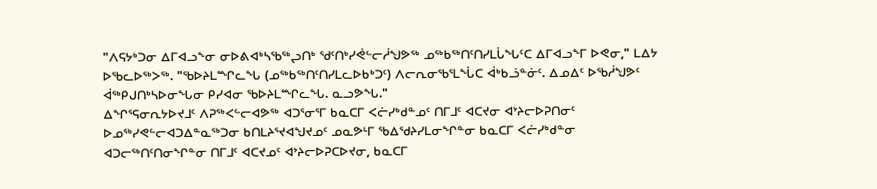"ᐱᕋᔭᒃᑐᓂ ᐃᒥᐊᓗᖕᓂ ᓂᐅᕕᐊᒃᓴᖃᖅᖢᑎᒃ ᖁᑦᑎᒃᓯᕚᓪᓕᓲᖑᕗᖅ ᓄᖅᑲᖅᑎᑦᑎᓯᒪᒑᖓᑦᑕ ᐃᒥᐊᓗᖕᒥ ᐅᕙᓂ," ᒪᐃᔭ ᐅᖃᓚᐅᖅᐳᖅ. "ᖃᐅᔨᒪᙱᓚᖓ (ᓄᖅᑲᖅᑎᑦᑎᓯᒪᓚᐅᑲᒃᑐᑦ) ᐱᓕᕆᓂᖃᕐᒪᖔᑕ ᐋᒃᑲᓘᓐᓃᑦ. ᐃᓄᐃᑦ ᐅᖃᓲᖑᕗᑦ ᐋᖅᑭᒍᑎᒃᓴᐅᓂᖓᓂ ᑭᓯᐊᓂ ᖃᐅᔨᒪᙱᓚᖓ. ᓇᓗᕗᖓ."
ᐃᖏᕐᕋᓂᕆᔭᐅᔪᒧᑦ ᐱᕈᖅᐸᓪᓕᐊᕗᖅ ᐊᑐᕐᓂᕐᒥ ᑲᓇᑕᒥ ᐸᓖᓯᒃᑯᓐᓄᑦ ᑎᒥᒧᑦ ᐊᑕᔪᓂ ᐊᔾᔨᓕᐅᕈᑎᓂᑦ
ᐅᓄᖅᓯᕙᓪᓕᐊᑐᐃᓐᓇᖅᑐᓂ ᑲᑎᒪᔨᕐᔪᐊᖑᔪᓄᑦ ᓄᓇᕗᒻᒥ ᖃᐃᖁᔨᓯᒪᓂᖏᓐᓂ ᑲᓇᑕᒥ ᐸᓖᓯᒃᑯᓐᓂ ᐊᑐᓕᖅᑎᑦᑎᓂᖏᓐᓂ ᑎᒥᒧᑦ ᐊᑕᔪᓄᑦ ᐊᔾᔨᓕᐅᕈᑕᐅᔪᓂ, ᑲᓇᑕᒥ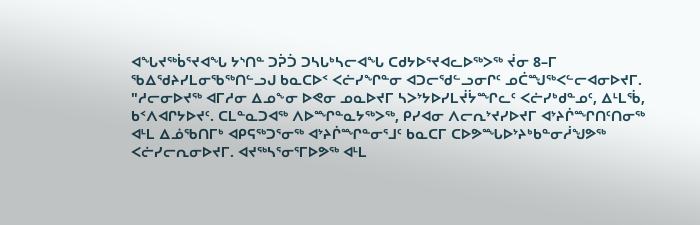ᐊᖓᔪᖅᑳᕐᔪᐊᖓ ᔭᔅᑎᓐ ᑐᕉᑑ ᑐᓴᒐᒃᓴᓕᐊᖓ ᑕᑯᔭᐅᕐᔪᐊᓚᐅᖅᐳᖅ ᔫᓂ 8–ᒥ ᖃᐃᖁᔨᓯᒪᓂᖃᖅᑎᓪᓗᒍ ᑲᓇᑕᐅᑉ ᐸᓖᓯᖏᓐᓂ ᐊᑐᓕᖁᓪᓗᓂᒋᑦ ᓄᑖᙳᖅᐸᓪᓕᐊᓂᐅᔪᒥ.
"ᓱᓕᓂᐅᔪᖅ ᐊᒥᓱᓂ ᐃᓄᖕᓂ ᐅᕙᓂ ᓄᓇᐅᔪᒥ ᓴᐳᔾᔭᐅᓯᒪᔫᔮᙱᓚᑦ ᐸᓖᓯᒃᑯᓐᓄᑦ, ᐃᒻᒪᖄ, ᑲᑉᐱᐊᒋᔭᐅᔪᑦ. ᑕᒪᓐᓇᑐᐊᖅ ᐱᐅᙱᓐᓇᔭᖅᐳᖅ, ᑭᓯᐊᓂ ᐱᓕᕆᔾᔪᓯᐅᔪᒥ ᐊᔾᔨᒌᙱᑎᑦᑎᓂᖅ ᐊᒻᒪ ᐃᓅᖃᑎᒥᒃ ᐊᑭᕋᖅᑐᕐᓂᖅ ᐊᔾᔨᒌᙱᓐᓂᕐᒧᑦ ᑲᓇᑕᒥ ᑕᐅᕗᙵᐅᔾᔨᒃᑲᓐᓂᓲᖑᕗᖅ ᐸᓖᓯᓕᕆᓂᐅᔪᒥ. ᐊᔪᖅᓴᕐᓂᕐᒥᐅᕗᖅ ᐊᒻᒪ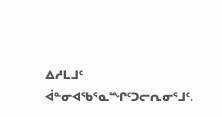ᐃᓱᒪᒧᑦ ᐋᓐᓂᐊᖃᕐᓇᙱᑦᑐᓕᕆᓂᕐᒧᑦ.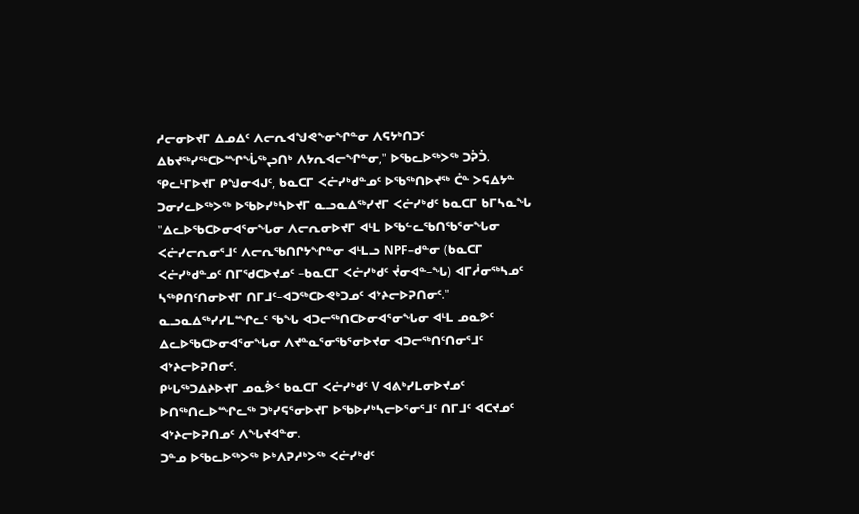ᓱᓕᓂᐅᔪᒥ ᐃᓄᐃᑦ ᐱᓕᕆᐊᖑᕙᖕᓂᖏᓐᓂ ᐱᕋᔭᒃᑎᑐᑦ ᐃᑲᔪᖅᓯᖅᑕᐅᙱᖔᖅᖢᑎᒃ ᐱᔭᕆᐊᓕᖏᓐᓂ," ᐅᖃᓚᐅᖅᐳᖅ ᑐᕉᑑ.
ᕿᓚᒻᒥᐅᔪᒥ ᑭᖑᓂᐊᒍᑦ, ᑲᓇᑕᒥ ᐸᓖᓯᒃᑯᓐᓄᑦ ᐅᖃᖅᑎᐅᔪᖅ ᑖᓐ ᐳᕋᐃᔭᓐ ᑐᓂᓯᓚᐅᖅᐳᖅ ᐅᖃᐅᓯᒃᓴᐅᔪᒥ ᓇᓗᓇᐃᖅᓯᔪᒥ ᐸᓖᓯᒃᑯᑦ ᑲᓇᑕᒥ ᑲᒥᓴᓇᖓ "ᐃᓚᐅᖃᑕᐅᓂᐊᕐᓂᖓᓂ ᐱᓕᕆᓂᐅᔪᒥ ᐊᒻᒪ ᐅᖃᓪᓚᖃᑎᖃᕐᓂᖓᓂ ᐸᓖᓯᓕᕆᓂᕐᒧᑦ ᐱᓕᕆᖃᑎᒋᔭᖏᓐᓂ ᐊᒻᒪᓗ NPF–ᑯᓐᓂ (ᑲᓇᑕᒥ ᐸᓖᓯᒃᑯᓐᓄᑦ ᑎᒥᖁᑕᐅᔪᓄᑦ –ᑲᓇᑕᒥ ᐸᓖᓯᒃᑯᑦ ᔫᓂᐊᓐ–ᖓ) ᐊᒥᓲᓂᖅᓴᓄᑦ ᓴᖅᑭᑎᑦᑎᓂᐅᔪᒥ ᑎᒥᒧᑦ–ᐊᑐᖅᑕᐅᕙᒃᑐᓄᑦ ᐊᔾᔨᓕᐅᕈᑎᓂᑦ."
ᓇᓗᓇᐃᖅᓯᓯᒪᙱᓚᑦ ᖃᖓ ᐊᑐᓕᖅᑎᑕᐅᓂᐊᕐᓂᖓᓂ ᐊᒻᒪ ᓄᓇᕗᑦ ᐃᓚᐅᖃᑕᐅᓂᐊᕐᓂᖓᓂ ᐱᔪᓐᓇᕐᓂᖃᕐᓂᐅᔪᓂ ᐊᑐᓕᖅᑎᑦᑎᓂᕐᒧᑦ ᐊᔾᔨᓕᐅᕈᑎᓂᑦ.
ᑭᒡᒐᖅᑐᐃᔨᐅᔪᒥ ᓄᓇᕘᑉ ᑲᓇᑕᒥ ᐸᓖᓯᒃᑯᑦ V ᐊᕕᒃᓯᒪᓂᐅᔪᓄᑦ ᐅᑎᖅᑎᓚᐅᙱᓚᖅ ᑐᒃᓯᕋᕐᓂᐅᔪᒥ ᐅᖃᐅᓯᒃᓴᓕᐅᕐᓂᕐᒧᑦ ᑎᒥᒧᑦ ᐊᑕᔪᓄᑦ ᐊᔾᔨᓕᐅᕈᑎᓄᑦ ᐱᖓᔪᐊᓐᓂ.
ᑐᓐᓄ ᐅᖃᓚᐅᖅᐳᖅ ᐅᒃᐱᕈᓱᒃᐳᖅ ᐸᓖᓯᒃᑯᑦ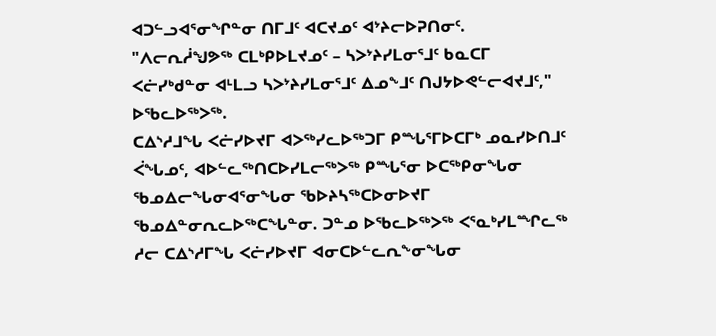ᐊᑐᓪᓗᐊᕐᓂᖏᓐᓂ ᑎᒥᒧᑦ ᐊᑕᔪᓄᑦ ᐊᔾᔨᓕᐅᕈᑎᓂᑦ.
"ᐱᓕᕆᓲᖑᕗᖅ ᑕᒪᒃᑭᐅᒪᔪᓄᑦ – ᓴᐳᔾᔨᓯᒪᓂᕐᒧᑦ ᑲᓇᑕᒥ ᐸᓖᓯᒃᑯᓐᓂ ᐊᒻᒪᓗ ᓴᐳᔾᔨᓯᒪᓂᕐᒧᑦ ᐃᓄᖕᒧᑦ ᑎᒍᔭᐅᕙᓪᓕᐊᔪᒧᑦ," ᐅᖃᓚᐅᖅᐳᖅ.
ᑕᐃᔅᓱᒧᖓ ᐸᓖᓯᐅᔪᒥ ᐊᐳᖅᓯᓚᐅᖅᑐᒥ ᑭᙵᕐᒥᐅᑕᒥᒃ ᓄᓇᓯᐅᑎᒧᑦ ᐹᖓᓄᑦ, ᐊᐅᓪᓚᖅᑎᑕᐅᓯᒪᓕᖅᐳᖅ ᑭᙵᕐᓂ ᐅᑕᖅᑭᓂᖓᓂ ᖃᓄᐃᓕᖓᓂᐊᕐᓂᖓᓂ ᖃᐅᔨᓴᖅᑕᐅᓂᐅᔪᒥ ᖃᓄᐃᓐᓂᕆᓚᐅᖅᑕᖓᓐᓂ. ᑐᓐᓄ ᐅᖃᓚᐅᖅᐳᖅ ᐸᕐᓇᒃᓯᒪᙱᓚᖅ ᓱᓕ ᑕᐃᔅᓱᒥᖓ ᐸᓖᓯᐅᔪᒥ ᐊᓂᑕᐅᓪᓚᕆᖕᓂᖓᓂ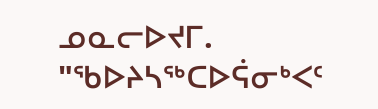ᓄᓇᓕᐅᔪᒥ.
"ᖃᐅᔨᓴᖅᑕᐅᕌᓂᒃᐸᑦ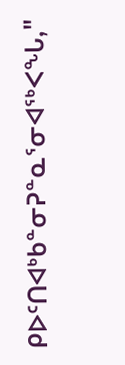ᑭᐅᑦᑎᐊᒃᑲᓐᓂᕈᓐᓇᕐᓂᐊᖅᐸᖓ,"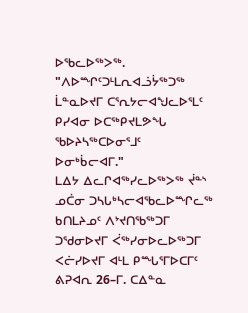ᐅᖃᓚᐅᖅᐳᖅ. "ᐱᐅᙱᑦᑐᒻᒪᕆᐊᓘᔮᖅᑐᖅ ᒫᓐᓇᐅᔪᒥ ᑕᕐᕆᔭᓕᐊᖑᓚᐅᕐᒪᑦ ᑭᓯᐊᓂ ᐅᑕᖅᑭᔪᒪᕗᖓ ᖃᐅᔨᓴᖅᑕᐅᓂᕐᒧᑦ ᐅᓂᒃᑳᓕᐊᒥ."
ᒪᐃᔭ ᐃᓚᒋᐊᖅᓯᓚᐅᖅᐳᖅ ᔫᓐᔅ ᓄᑖᓂ ᑐᓴᒐᒃᓴᓕᐊᖃᓚᐅᙱᓚᖅ ᑲᑎᒪᔨᓄᑦ ᐱᔾᔪᑎᖃᖅᑐᒥ ᑐᖁᓂᐅᔪᒥ ᐹᖅᓯᓂᐅᓚᐅᖅᑐᒥ ᐸᓖᓯᐅᔪᒥ ᐊᒻᒪ ᑭᙵᕐᒥᐅᑕᒥᑦ ᕕᕈᐊᕆ 26–ᒥ. ᑕᐃᓐᓇ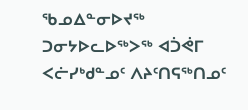ᖃᓄᐃᓐᓂᐅᔪᖅ ᑐᓂᔭᐅᓚᐅᖅᐳᖅ ᐊᑑᕚᒥ ᐸᓖᓯᒃᑯᓐᓄᑦ ᐱᔨᑦᑎᕋᖅᑎᓄᑦ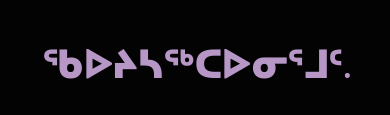ᖃᐅᔨᓴᖅᑕᐅᓂᕐᒧᑦ.